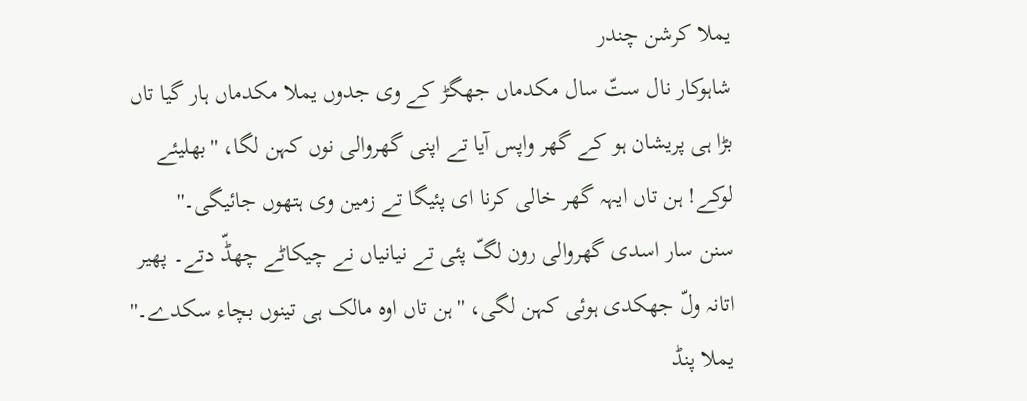یملا کرشن چندر
شاہوکار نال ستّ سال مکدماں جھگڑ کے وی جدوں یملا مکدماں ہار گیا تاں بڑا ہی پریشان ہو کے گھر واپس آیا تے اپنی گھروالی نوں کہن لگا، ''بھلیئے لوکے! ہن تاں ایہہ گھر خالی کرنا ای پئیگا تے زمین وی ہتھوں جائیگی۔''
سنن سار اسدی گھروالی رون لگّ پئی تے نیانیاں نے چیکاٹے چھڈّ دتے۔ پھیر اتانہ ولّ جھکدی ہوئی کہن لگی، ''ہن تاں اوہ مالک ہی تینوں بچاء سکدے۔''
یملا پنڈ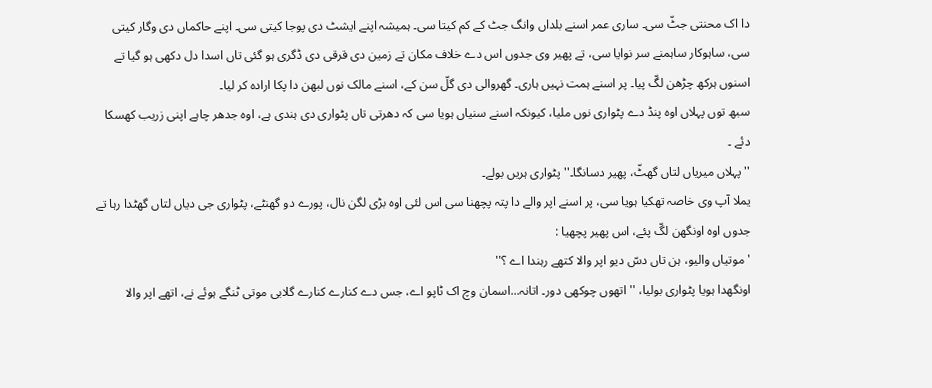دا اک محنتی جٹّ سی۔ ساری عمر اسنے بلداں وانگ جٹ کے کم کیتا سی۔ ہمیشہ اپنے ایشٹ دی پوجا کیتی سی۔ اپنے حاکماں دی وگار کیتی سی، ساہوکار ساہمنے سر نوایا سی، تے پھیر وی جدوں اس دے خلاف مکان تے زمین دی قرقی دی ڈگری ہو گئی تاں اسدا دل دکھی ہو گیا تے اسنوں ہرکھ چڑھن لگّ پیا۔ پر اسنے ہمت نہیں ہاری۔ گھروالی دی گلّ سن کے، اسنے مالک نوں لبھن دا پکا ارادہ کر لیا۔
سبھ توں پہلاں اوہ پنڈ دے پٹواری نوں ملیا، کیونکہ اسنے سنیاں ہویا سی کہ دھرتی تاں پٹواری دی ہندی ہے، اوہ جدھر چاہے اپنی زریب کھسکا دئے ۔
''پہلاں میریاں لتاں گھٹّ، پھیر دسانگا۔'' پٹواری ہریں بولے۔
یملا آپ وی خاصہ تھکیا ہویا سی، پر اسنے اپر والے دا پتہ پچھنا سی اس لئی اوہ بڑی لگن نال، پورے دو گھنٹے، پٹواری جی دیاں لتاں گھٹدا رہا تے جدوں اوہ اونگھن لگّ پئے، اس پھیر پچھیا :
'موتیاں والیو، ہن تاں دسّ دیو اپر والا کتھے رہندا اے ؟''
اونگھدا ہویا پٹواری بولیا، ''اتھوں چوکھی دور۔ اتانہ...اسمان وچ اک ٹاپو اے، جس دے کنارے کنارے گلابی موتی ٹنگے ہوئے نے، اتھے اپر والا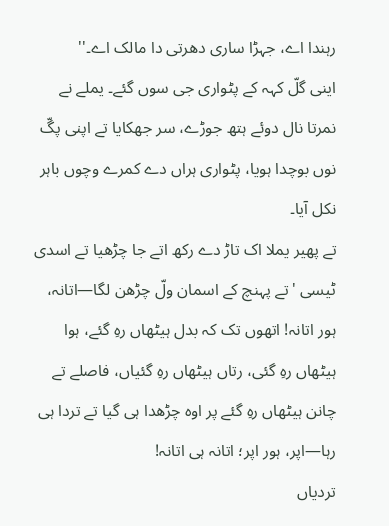رہندا اے، جہڑا ساری دھرتی دا مالک اے۔''
اینی گلّ کہہ کے پٹواری جی سوں گئے۔ یملے نے نمرتا نال دوئے ہتھ جوڑے، سر جھکایا تے اپنی پگّ نوں بوچدا ہویا، پٹواری ہراں دے کمرے وچوں باہر نکل آیا۔
تے پھیر یملا اک تاڑ دے رکھ اتے جا چڑھیا تے اسدی ٹیسی 'تے پہنچ کے اسمان ولّ چڑھن لگا—اتانہ، ہور اتانہ! اتھوں تک کہ بدل ہیٹھاں رہِ گئے، ہوا ہیٹھاں رہِ گئی، رتاں ہیٹھاں رہِ گئیاں، فاصلے تے چانن ہیٹھاں رہِ گئے پر اوہ چڑھدا ہی گیا تے تردا ہی رہا—اپر، ہور اپر؛ اتانہ ہی اتانہ!
تردیاں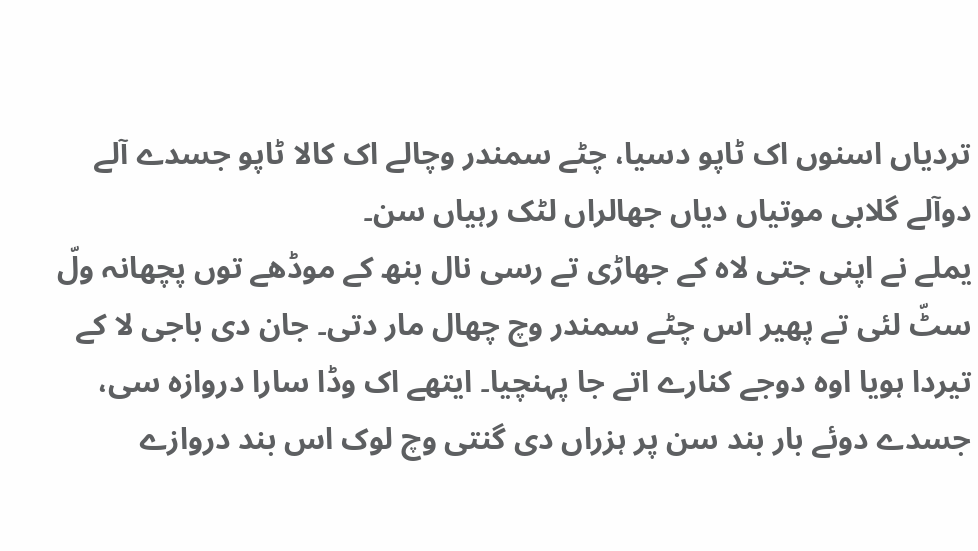تردیاں اسنوں اک ٹاپو دسیا، چٹے سمندر وچالے اک کالا ٹاپو جسدے آلے دوآلے گلابی موتیاں دیاں جھالراں لٹک رہیاں سن۔
یملے نے اپنی جتی لاہ کے جھاڑی تے رسی نال بنھ کے موڈھے توں پچھانہ ولّ سٹّ لئی تے پھیر اس چٹے سمندر وچ چھال مار دتی۔ جان دی باجی لا کے تیردا ہویا اوہ دوجے کنارے اتے جا پہنچیا۔ ایتھے اک وڈا سارا دروازہ سی، جسدے دوئے بار بند سن پر ہزراں دی گنتی وچ لوک اس بند دروازے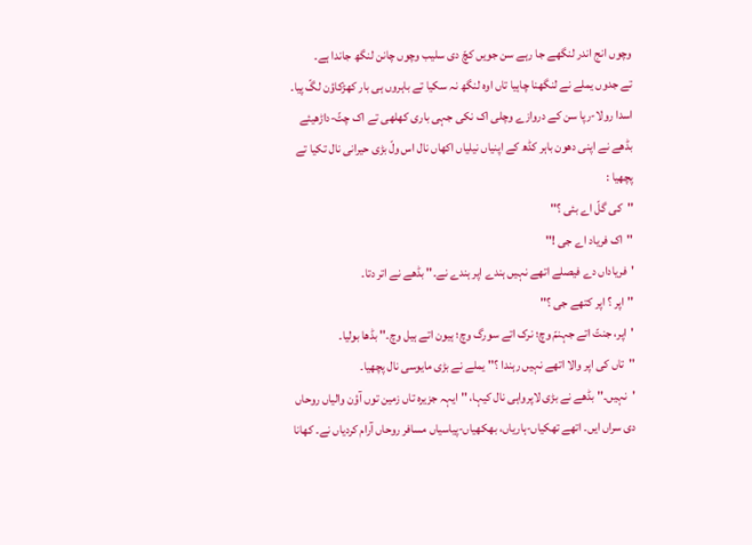وچوں انج اندر لنگھے جا رہے سن جویں کچّ دی سلیب وچوں چانن لنگھ جاندا ہے۔
تے جدوں یملے نے لنگھنا چاہیا تاں اوہ لنگھ نہ سکیا تے باہروں ہی بار کھڑکاؤن لگّ پیا۔ اسدا رولا-رپا سن کے دروازے وچلی اک نکی جہی باری کھلھی تے اک چٹّ-داڑھیئے بڈھے نے اپنی دھون باہر کڈھ کے اپنیاں نیلیاں اکھاں نال اس ولّ بڑی حیرانی نال تکیا تے پچھیا :
''کی گلّ اے بئی ؟''
''اک فریاد اے جی !''
'فریاداں دے فیصلے اتھے نہیں ہندے اپر ہندے نے۔'' بڈھے نے اتر دتا۔
''اپر ؟ اپر کتھے جی ؟''
'اپر، جنتّ اتے جہنمّ وچ؛ نرک اتے سورگ وچ؛ ہیون اتے ہیل وچ۔'' بڈھا بولیا۔
''تاں کی اپر والا اتھے نہیں رہندا ؟'' یملے نے بڑی مایوسی نال پچھیا۔
'نہیں۔'' بڈھے نے بڑی لاپرواہی نال کیہا، ''ایہہ جزیرہ تاں زمین توں آؤن والیاں روحاں دی سراں ایں۔ اتھے تھکیاں-ہاریاں، بھکھیاں-پیاسیاں مسافر روحاں آرام کردیاں نے۔ کھانا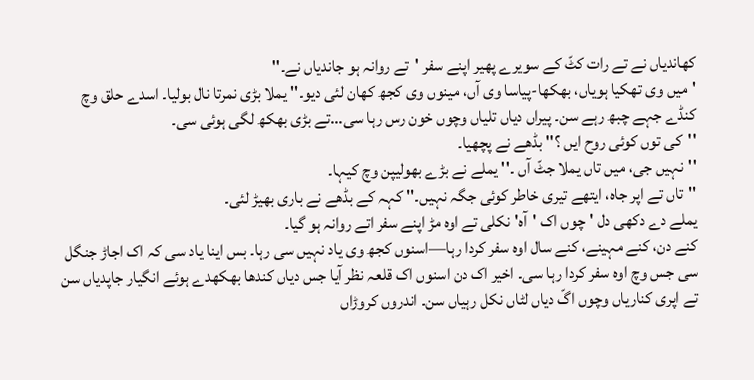کھاندیاں نے تے رات کٹّ کے سویرے پھیر اپنے سفر 'تے روانہ ہو جاندیاں نے۔''
'میں وی تھکیا ہویاں، بھکھا-پیاسا وی آں، مینوں وی کجھ کھان لئی دیو۔'' یملا بڑی نمرتا نال بولیا۔ اسدے حلق وچ کنڈے جہے چبھ رہے سن۔ پیراں دیاں تلیاں وچوں خون رس رہا سی...تے بڑی بھکھ لگی ہوئی سی۔
''کی توں کوئی روح ایں ؟'' بڈھے نے پچھیا۔
''نہیں جی، میں تاں یملا جٹّ آں ۔'' یملے نے بڑے بھولیپن وچ کیہا۔
''تاں تے اپر جاہ، ایتھے تیری خاطر کوئی جگہ نہیں۔'' کہہ کے بڈھے نے باری بھیڑ لئی۔
یملے دے دکھی دل 'چوں اک 'آہ' نکلی تے اوہ مڑ اپنے سفر اتے روانہ ہو گیا۔
کنے دن، کنے مہینے، کنے سال اوہ سفر کردا رہا—اسنوں کجھ وی یاد نہیں سی رہا۔ بس اینا یاد سی کہ اک اجاڑ جنگل سی جس وچ اوہ سفر کردا رہا سی۔ اخیر اک دن اسنوں اک قلعہ نظر آیا جس دیاں کندھا بھکھدے ہوئے انگیار جاپدیاں سن تے اپری کناریاں وچوں اگّ دیاں لٹاں نکل رہیاں سن۔ اندروں کروڑاں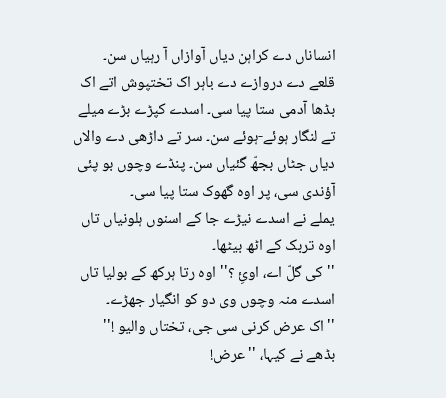انساناں دے کراہن دیاں آوازاں آ رہیاں سن۔
قلعے دے دروازے دے باہر اک تختپوش اتے اک بڈھا آدمی ستا پیا سی۔ اسدے کپڑے بڑے میلے تے لنگار ہوئے-ہوئے سن۔ سر تے داڑھی دے والاں دیاں جٹاں بجھّ گئیاں سن۔ پنڈے وچوں بو پئی آؤندی سی، پر اوہ گھوک ستا پیا سی۔
یملے نے اسدے نیڑے جا کے اسنوں ہلونیاں تاں اوہ تربک کے اٹھ بیٹھا۔
''کی گلّ اے، اوئِ ؟'' اوہ رتا ہرکھ کے بولیا تاں اسدے منہ وچوں وی دو کو انگیار جھڑے۔
''اک عرض کرنی سی جی، تختاں والیو !''
بڈھے نے کیہا، ''عرض!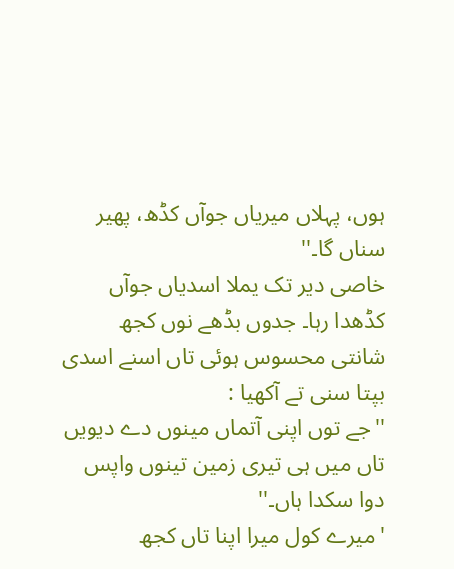ہوں، پہلاں میریاں جوآں کڈھ، پھیر سناں گا۔''
خاصی دیر تک یملا اسدیاں جوآں کڈھدا رہا۔ جدوں بڈھے نوں کجھ شانتی محسوس ہوئی تاں اسنے اسدی بپتا سنی تے آکھیا :
''جے توں اپنی آتماں مینوں دے دیویں تاں میں ہی تیری زمین تینوں واپس دوا سکدا ہاں۔''
'میرے کول میرا اپنا تاں کجھ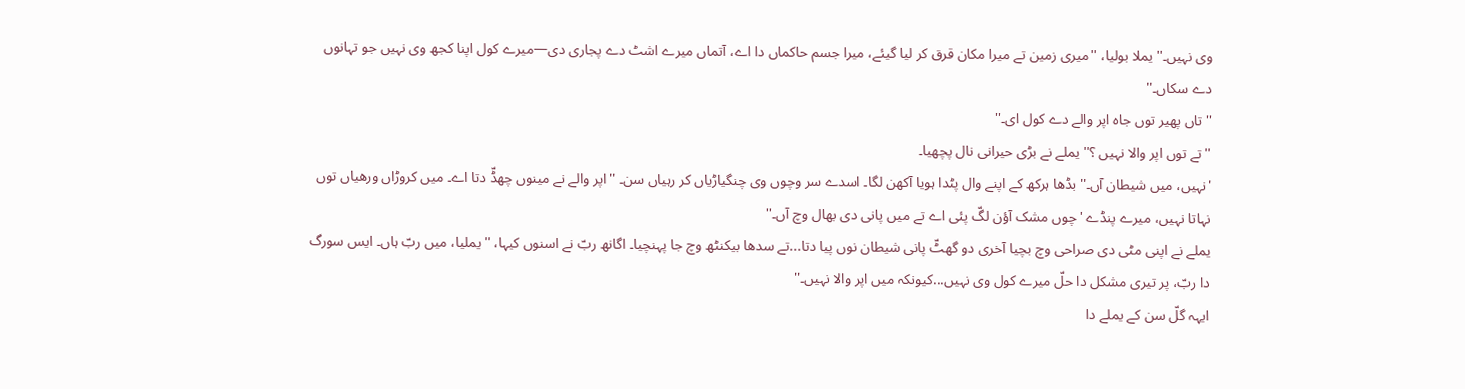وی نہیں۔'' یملا بولیا، ''میری زمین تے میرا مکان قرق کر لیا گیئے، میرا جسم حاکماں دا اے، آتماں میرے اشٹ دے پجاری دی—میرے کول اپنا کجھ وی نہیں جو تہانوں دے سکاں۔''
''تاں پھیر توں جاہ اپر والے دے کول ای۔''
''تے توں اپر والا نہیں ؟'' یملے نے بڑی حیرانی نال پچھیا۔
'نہیں، میں شیطان آں۔'' بڈھا ہرکھ کے اپنے وال پٹدا ہویا آکھن لگا۔ اسدے سر وچوں وی چنگیاڑیاں کر رہیاں سن۔ ''اپر والے نے مینوں چھڈّ دتا اے۔ میں کروڑاں ورھیاں توں نہاتا نہیں، میرے پنڈے 'چوں مشک آؤن لگّ پئی اے تے میں پانی دی بھال وچ آں۔''
یملے نے اپنی مٹی دی صراحی وچ بچیا آخری دو گھٹّ پانی شیطان نوں پیا دتا...تے سدھا بیکنٹھ وچ جا پہنچیا۔ اگانھ ربّ نے اسنوں کیہا، ''یملیا، میں ربّ ہاں۔ ایس سورگ دا ربّ، پر تیری مشکل دا حلّ میرے کول وی نہیں...کیونکہ میں اپر والا نہیں۔''
ایہہ گلّ سن کے یملے دا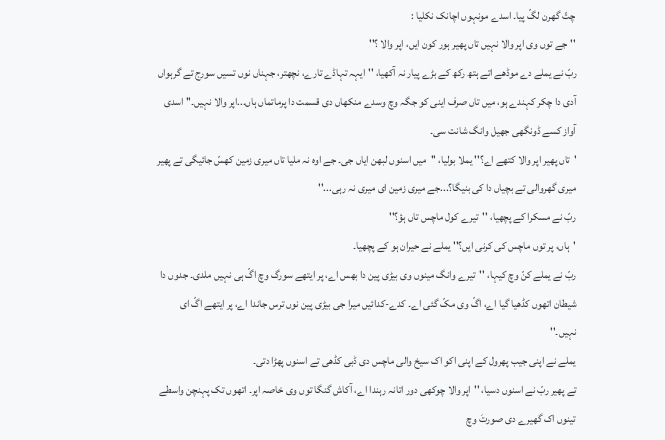چتّ گھرن لگّ پیا۔ اسدے مونہوں اچانک نکلیا :
''جے توں وی اپر والا نہیں تاں پھیر ہور کون ایں، اپر والا ؟''
ربّ نے یملے دے موڈھے اتے ہتھ رکھ کے بڑے پیار نہ آکھیا، ''ایہہ تہاڈے تارے، نچھتر، جہناں نوں تسیں سورج تے گرہواں آدی دا چکر کہندے ہو، میں تاں صرف اینی کو جگہ وچ وسدے منکھاں دی قسمت دا پرماتماں ہاں...اپر والا نہیں۔'' اسدی آواز کسے ڈونگھی جھیل وانگ شانت سی۔
'تاں پھیر اپر والا کتھے اے؟'' یملا بولیا، ''میں اسنوں لبھن ایاں جی۔ جے اوہ نہ ملیا تاں میری زمین کھسّ جائیگی تے پھیر میری گھروالی تے بچیاں دا کی بنیگا؟...جے میری زمین ای میری نہ رہی...''
ربّ نے مسکرا کے پچھیا، ''تیرے کول ماچس تاں ہؤ؟''
'ہاں، پر توں ماچس کی کرنی ایں؟'' یملے نے حیران ہو کے پچھیا۔
ربّ نے یملے کنّ وچ کیہا، ''تیرے وانگ مینوں وی بیڑی پین دا بھس اے، پر ایتھے سورگ وچ اگّ ہی نہیں ملدی۔ جدوں دا شیطان اتھوں کڈھیا گیا اے، اگّ وی مکّ گئی اے۔ کدے-کدائیں میرا جی بیڑی پین نوں ترس جاندا اے، پر ایتھے اگّ ای نہیں۔''
یملے نے اپنی جیب پھرول کے اپنی اکو اک سیخ والی ماچس دی ڈبی کڈھی تے اسنوں پھڑا دتی۔
تے پھیر ربّ نے اسنوں دسیا، ''اپر والا چوکھی دور اتانہ رہندا اے، آکاش گنگا توں وی خاصہ اپر۔ اتھوں تک پہنچن واسطے تینوں اک گھیرے دی صورتَ وچ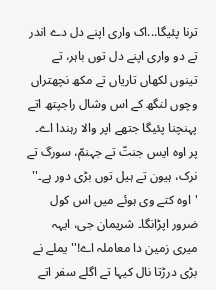ترنا پئیگا...اک واری اپنے دل دے اندر تے دو واری اپنے دل توں باہر، تے تینوں لکھاں تاریاں تے مکھ نچھتراں وچوں لنگھ کے اس وشال راجپتھ اتے پہنچنا پئیگا جتھے اپر والا رہندا اے۔ پر اوہ ایس جنتّ تے جہنمّ، سورگ تے نرک، ہیون تے ہیل توں بڑی دور ہے۔''
'اوہ کتے وی ہوئے میں اس کول ضرور اپڑانگا۔ شریمان جی، ایہہ میری زمین دا معاملہ اے!'' یملے نے بڑی درڑتا نال کیہا تے اگلے سفر اتے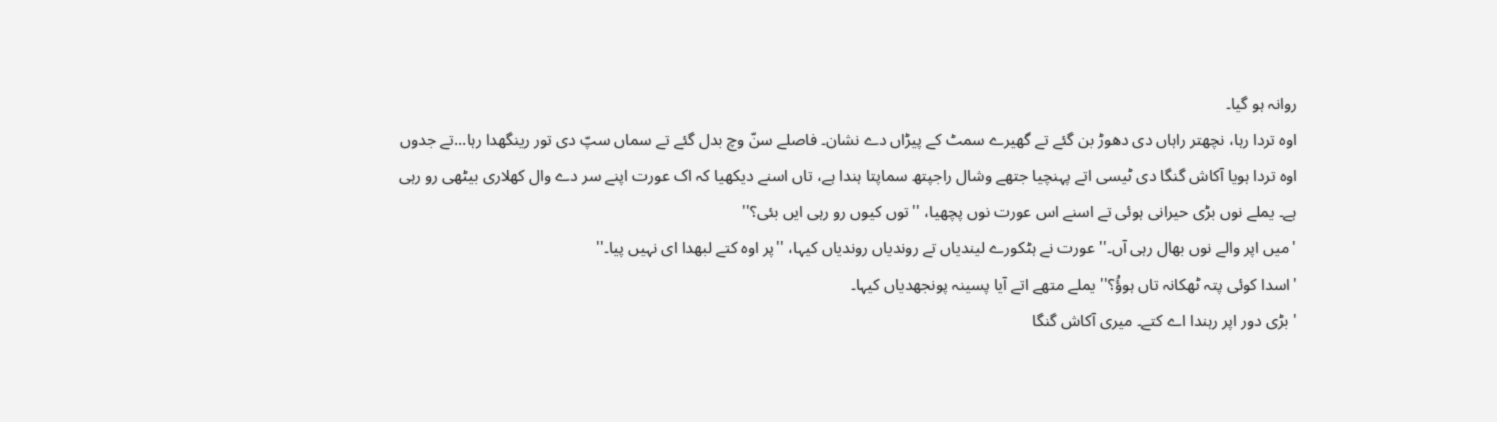روانہ ہو گیا۔
اوہ تردا رہا، نچھتر راہاں دی دھوڑ بن گئے تے گھیرے سمٹ کے پیڑاں دے نشان۔ فاصلے سنّ وچ بدل گئے تے سماں سپّ دی تور رینگھدا رہا...تے جدوں اوہ تردا ہویا آکاش گنگا دی ٹیسی اتے پہنچیا جتھے وشال راجپتھ سماپتا ہندا ہے، تاں اسنے دیکھیا کہ اک عورت اپنے سر دے وال کھلاری بیٹھی رو رہی ہے۔ یملے نوں بڑی حیرانی ہوئی تے اسنے اس عورت نوں پچھیا، ''توں کیوں رو رہی ایں بئی؟''
'میں اپر والے نوں بھال رہی آں۔'' عورت نے ہٹکورے لیندیاں تے روندیاں روندیاں کیہا، ''پر اوہ کتے لبھدا ای نہیں پیا۔''
'اسدا کوئی پتہ ٹھکانہ تاں ہوؤُ؟'' یملے متھے اتے آیا پسینہ پونجھدیاں کیہا۔
'بڑی دور اپر رہندا اے کتے۔ میری آکاش گنگا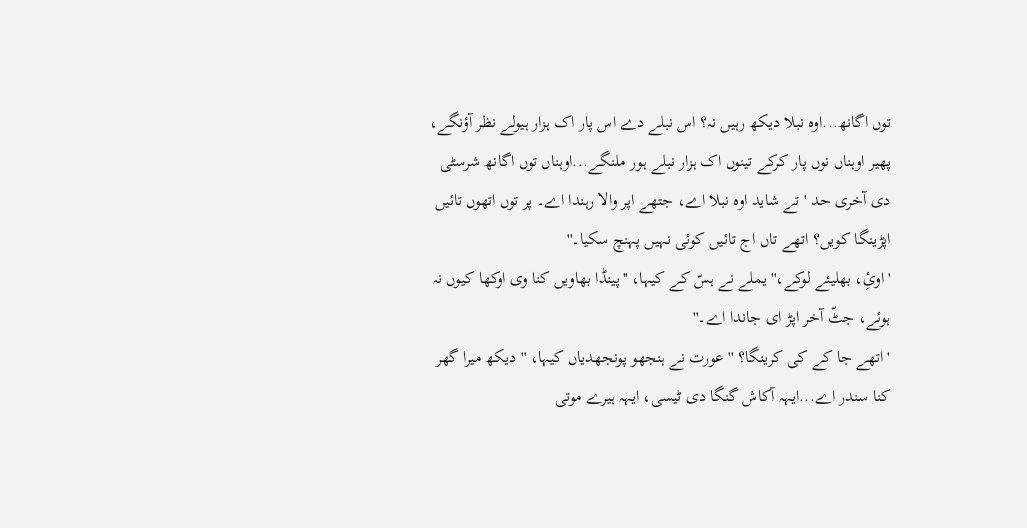توں اگانھ...اوہ نبلا دیکھ رہیں نہ؟ اس نبلے دے اس پار اک ہزار ہیولے نظر آؤنگے، پھیر اوہناں نوں پار کرکے تینوں اک ہزار نبلے ہور ملنگے...اوہناں توں اگانھ شرسٹی دی آخری حد 'تے شاید اوہ نبلا اے، جتھے اپر والا رہندا اے۔ پر توں اتھوں تائیں اپڑینگا کویں؟ اتھے تاں اج تائیں کوئی نہیں پہنچ سکیا۔''
'اوئِ، بھلیئے لوکے،'' یملے نے ہسّ کے کیہا، ''پینڈا بھاویں کنا وی اوکھا کیوں نہ ہوئے، جٹّ آخر اپڑ ای جاندا اے۔''
'اتھے جا کے کی کرینگا؟ '' عورت نے ہنجھو پونجھدیاں کیہا، ''دیکھ میرا گھر کنا سندر اے...ایہہ آکاش گنگا دی ٹیسی، ایہہ ہیرے موتی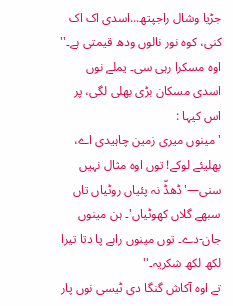جڑیا وشال راجپتھ...اسدی اک اک کنی، کوہ نور نالوں ودھ قیمتی ہے۔'' اوہ مسکرا رہی سی۔ یملے نوں اسدی مسکان بڑی بھلی لگی، پر اس کیہا :
'مینوں میری زمین چاہیدی اے، بھلیئے لوکے! توں اوہ مثال نہیں سنی—'ڈھڈّ نہ پئیاں روٹیاں تاں سبھے گلاں کھوٹیاں'۔ ہن مینوں جان-دے۔ توں مینوں راہے پا دتا تیرا لکھ لکھ شکریہ۔''
تے اوہ آکاش گنگا دی ٹیسی نوں پار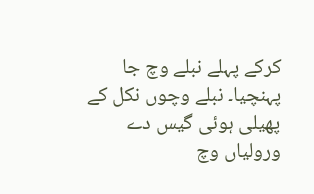کرکے پہلے نبلے وچ جا پہنچیا۔ نبلے وچوں نکل کے پھیلی ہوئی گیس دے ورولیاں وچ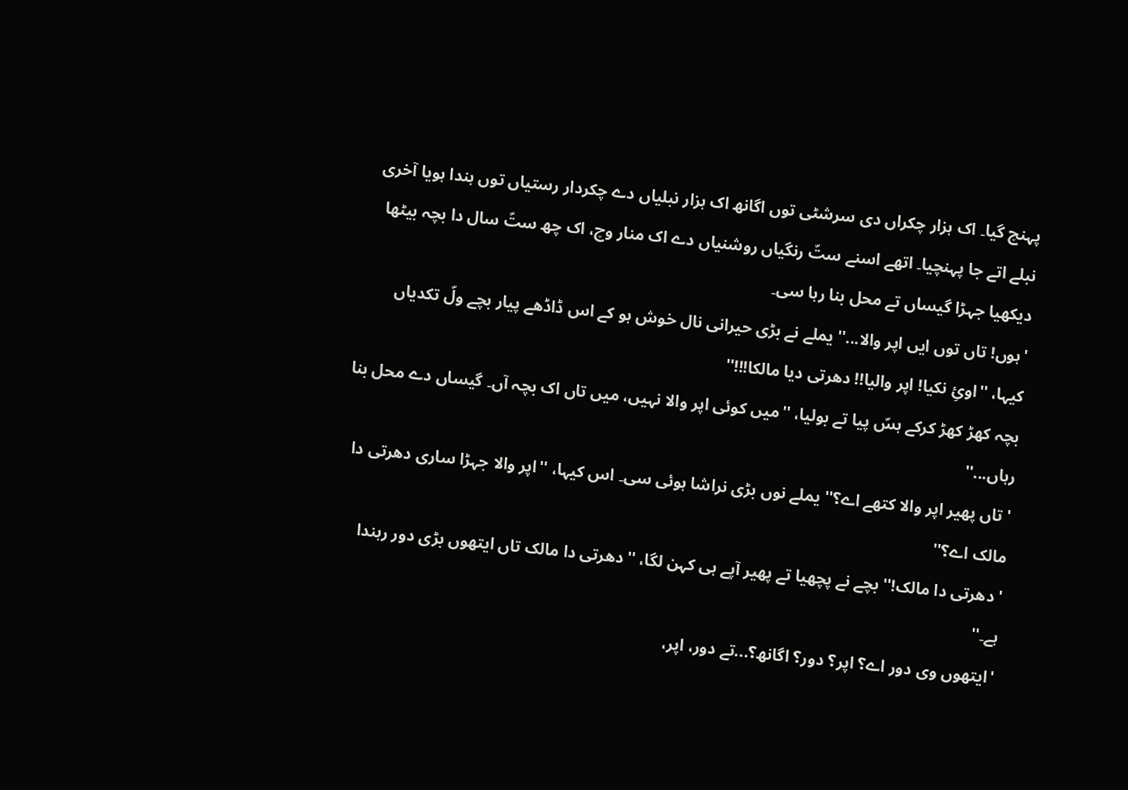پہنچ گیا۔ اک ہزار چکراں دی سرشٹی توں اگانھ اک ہزار نبلیاں دے چکردار رستیاں توں ہندا ہویا آخری نبلے اتے جا پہنچیا۔ اتھے اسنے ستّ رنگیاں روشنیاں دے اک منار وچ، اک چھ ستّ سال دا بچہ بیٹھا دیکھیا جہڑا گیساں تے محل بنا رہا سی۔
'ہوں! تاں توں ایں اپر والا...'' یملے نے بڑی حیرانی نال خوش ہو کے اس ڈاڈھے پیار بچے ولّ تکدیاں کیہا، ''اوئِ نکیا! اپر والیا!! دھرتی دیا مالکا!!!''
بچہ کھڑ کھڑ کرکے ہسّ پیا تے بولیا، ''میں کوئی اپر والا نہیں، میں تاں اک بچہ آں۔ گیساں دے محل بنا رہاں...''
'تاں پھیر اپر والا کتھے اے؟'' یملے نوں بڑی نراشا ہوئی سی۔ اس کیہا، ''اپر والا جہڑا ساری دھرتی دا مالک اے؟''
'دھرتی دا مالک!'' بچے نے پچھیا تے پھیر آپے ہی کہن لگا، ''دھرتی دا مالک تاں ایتھوں بڑی دور رہندا ہے۔''
'ایتھوں وی دور اے؟ اپر؟ دور؟ اگانھ؟...تے دور، اپر،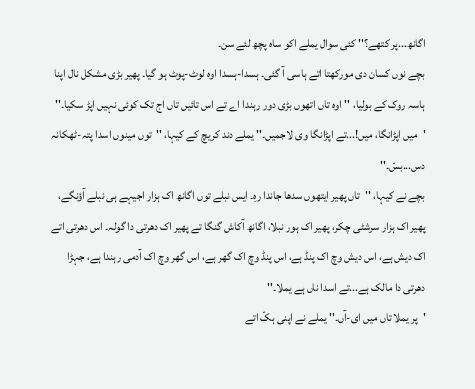اگانھ...پر کتھے؟'' کئی سوال یملے اکو ساہ پچھ لئے سن۔
بچے نوں کسان دی مورکھتا اتے ہاسی آ گئی۔ ہسدا-ہسدا اوہ لوٹ-پوٹ ہو گیا۔ پھیر بڑی مشکل نال اپنا ہاسہ روک کے بولیا، ''اوہ تاں اتھوں بڑی دور رہندا اے تے اس تائیں تاں اج تک کوئی نہیں اپڑ سکیا۔''
'میں اپڑانگا، میں!...تے اپڑانگا وی لاجمیں۔'' یملے دند کریچ کے کیہا، ''توں مینوں اسدا پتہ-ٹھکانہ دس...بسّ۔''
بچے نے کیہا، ''تاں پھیر ایتھوں سدھا جاندا رہِ۔ ایس نبلے توں اگانھ اک ہزار اجیہے ہی نبلے آؤنگے، پھیر اک ہزار سرشٹی چکر، پھیر اک ہور نبلا، اگانھ آکاش گنگا تے پھیر اک دھرتی دا گولہ۔ اس دھرتی اتے اک دیش ہے، اس دیش وچ اک پنڈ ہے، اس پنڈ وچ اک گھر ہے، اس گھر وچ اک آدمی رہندا ہے، جہڑا دھرتی دا مالک ہے...تے اسدا ناں ہے یملا۔''
'پر یملا تاں میں ای-آں۔'' یملے نے اپنی ہکّ اتے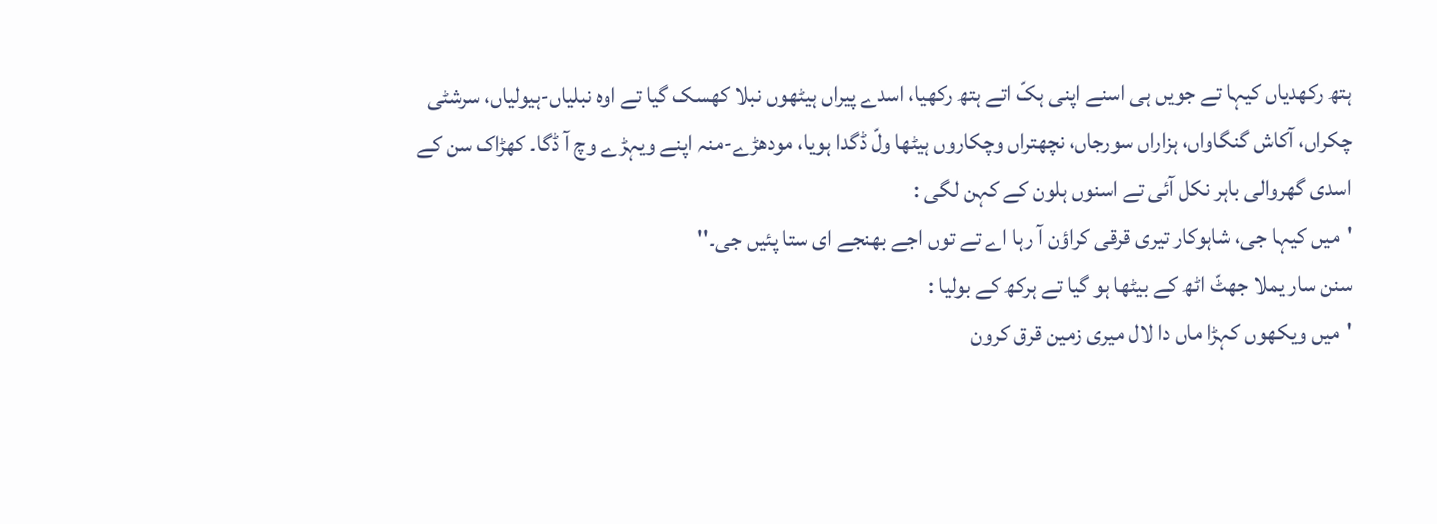ہتھ رکھدیاں کیہا تے جویں ہی اسنے اپنی ہکّ اتے ہتھ رکھیا، اسدے پیراں ہیٹھوں نبلا کھسک گیا تے اوہ نبلیاں-ہیولیاں، سرشٹی چکراں، آکاش گنگاواں، ہزاراں سورجاں، نچھتراں وچکاروں ہیٹھا ولّ ڈگدا ہویا، مودھڑے-منہ اپنے ویہڑے وچ آ ڈگا۔ کھڑاک سن کے اسدی گھروالی باہر نکل آئی تے اسنوں ہلون کے کہن لگی :
'میں کیہا جی، شاہوکار تیری قرقی کراؤن آ رہا اے تے توں اجے بھنجے ای ستا پئیں جی۔''
سنن سار یملا جھٹّ اٹھ کے بیٹھا ہو گیا تے ہرکھ کے بولیا :
'میں ویکھوں کہڑا ماں دا لال میری زمین قرق کرون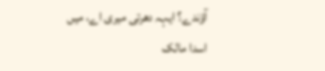آؤندے؟ ایہہ دھرتی میری اے، میں اسدا مالک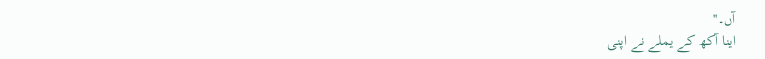آں۔''
اینا آکھ کے یملے نے اپنی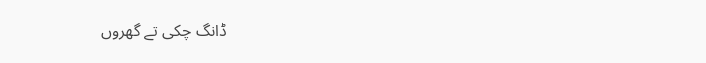ڈانگ چکی تے گھروں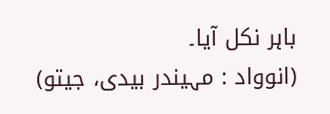باہر نکل آیا۔
(انوواد : مہیندر بیدی، جیتو)